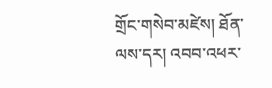གྲོང་གསེབ་མཛེས། ཐོན་ལས་དར། འབབ་འཕར་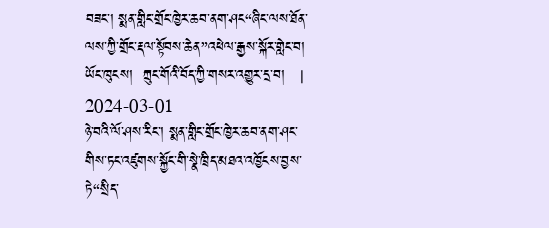བཟང་། སྨན་གླིང་གྲོང་ཁྱེར་ཆབ་ནག་ཤང“ཞིང་ལས་ཐོན་ལས་ཀྱི་གྲོང་རྡལ་སྟོབས་ཆེན”འཕེལ་རྒྱས་སྐོར་གླེང་བ། ཡོང་ཁུངས།  ཀྲུང་གོའི་བོད་ཀྱི་གསར་འགྱུར་དྲ་བ།   | 2024-03-01
ཉེ་བའི་ལོ་ཤས་རིང་། སྨན་གླིང་གྲོང་ཁྱེར་ཆབ་ནག་ཤང་གིས་ཏང་འཛུགས་སྐྱོང་གི་སྣེ་ཁྲིད་མཐའ་འཁྱོངས་བྱས་ཏེ“སྲིད་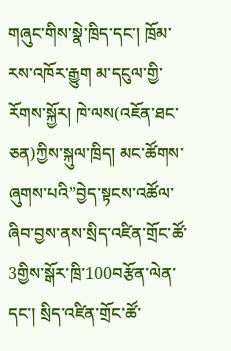གཞུང་གིས་སྣེ་ཁྲིད་དང་། ཁྲོམ་རས་འཁོར་རྒྱུག མ་དངུལ་གྱི་རོགས་སྐྱོར། ཁེ་ལས(འཇོན་ཐང་ཅན)ཀྱིས་སྐུལ་ཁྲིད། མང་ཚོགས་ཞུགས་པའི”བྱེད་སྟངས་འཚོལ་ཞིབ་བྱས་ནས་སྲིད་འཛིན་གྲོང་ཚོ་3གྱིས་སྒོར་ཁྲི་100བརྩོན་ལེན་དང་། སྲིད་འཛིན་གྲོང་ཚོ་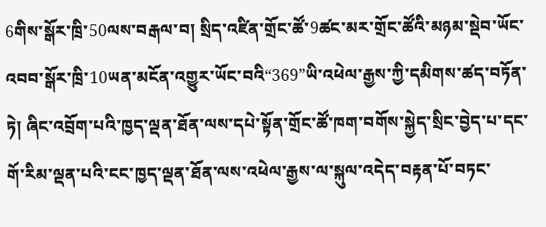6གིས་སྒོར་ཁྲི་50ལས་བརྒལ་བ། སྲིད་འཛིན་གྲོང་ཚོ་9ཚང་མར་གྲོང་ཚོའི་མཉམ་སྡེབ་ཡོང་འབབ་སྒོར་ཁྲི་10ཡན་མངོན་འགྱུར་ཡོང་བའི“369”ཡི་འཕེལ་རྒྱས་ཀྱི་དམིགས་ཚད་བཏོན་ཏེ། ཞིང་འབྲོག་པའི་ཁྱད་ལྡན་ཐོན་ལས་དཔེ་སྟོན་གྲོང་ཚོ་ཁག་བགོས་སྐྱེད་སྲིང་བྱེད་པ་དང་གོ་རིམ་ལྡན་པའི་ངང་ཁྱད་ལྡན་ཐོན་ལས་འཕེལ་རྒྱས་ལ་སྐུལ་འདེད་བརྟན་པོ་བཏང་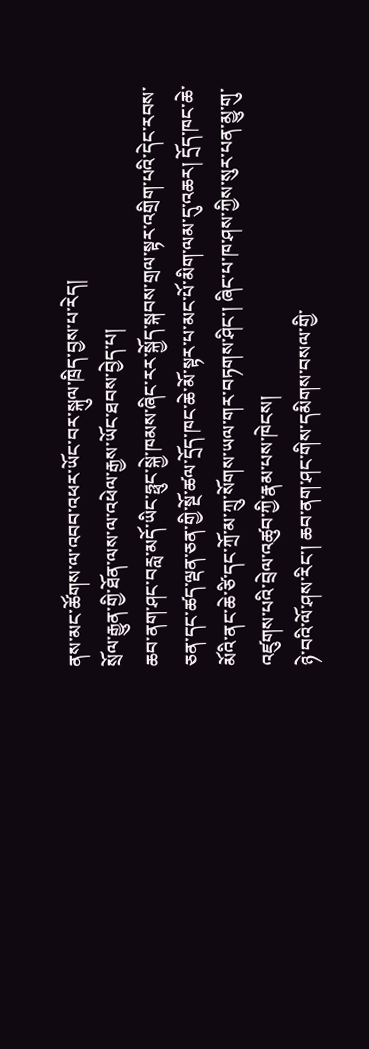ནས་མང་ཚོགས་ལ་འབབ་འཕར་ཡོང་བར་སྐུལ་ཁྲིད་བྱས་པ་རེད།
སྲོལ་རྒྱུན་གྱི་ཐོན་ལས་ལ་འཕེལ་རྒྱས་ཡོང་ཐབས་བྱེད་པ།
ཆབ་ནག་ཤང་བརླ་མདོ་ཡིང་ཧྥུང་སྐྱེ་ཁམས་ཞིང་རར་སྐྱོད་སྐབས་གྲལ་སྟར་འགྲིག་པའི་དེང་རབས་ཅན་དང་ཚད་ལྡན་ཅན་གྱི་སྔོ་ཚལ་དྲོད་ཁང་ཆེ་མོ་སྟར་པ་མང་པོ་མིག་ལམ་དུ་འཆར། དྲོད་ཁང་ཆེ་མོའི་ནང་ཆེ་ཙི་དང་ཀྲོ་མ་ཀྲུ་སོགས་ཡལ་གར་བཏགས་ཤིང་། ཞིང་པ་ཁ་ཤས་ཀྱིས་སུར་པན་མྱུ་གུ་འཛུགས་པའི་བྲེལ་འཚུབ་ཀྱི་རྣམ་པས་ཁེངས།
ཉེ་བའི་ལོ་ཤས་རིང་། ཆབ་ནག་ཤང་གིས་དམིགས་བསལ་གྱི་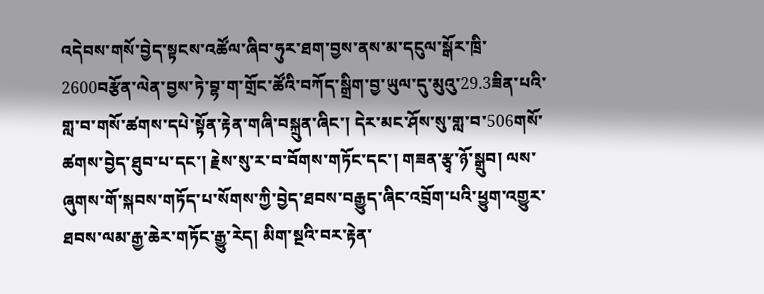འདེབས་གསོ་བྱེད་སྟངས་འཚོལ་ཞིབ་ཧུར་ཐག་བྱས་ནས་མ་དངུལ་སྒོར་ཁྲི་2600བརྩོན་ལེན་བྱས་ཏེ་བྷ་ག་གྲོང་ཚོའི་བཀོད་སྒྲིག་བྱ་ཡུལ་དུ་མུའུ་29.3ཟིན་པའི་གླ་བ་གསོ་ཚགས་དཔེ་སྟོན་རྟེན་གཞི་བསྐྲུན་ཞིང་། དེར་མང་ཤོས་སུ་གླ་བ་506གསོ་ཚགས་བྱེད་ཐུབ་པ་དང་། རྗེས་སུ་ར་བ་བོགས་གཏོང་དང་། གཟན་རྩྭ་ཉོ་སྒྲུབ། ལས་ཞུགས་གོ་སྐབས་གཏོད་པ་སོགས་ཀྱི་བྱེད་ཐབས་བརྒྱུད་ཞིང་འབྲོག་པའི་ཕྱུག་འགྱུར་ཐབས་ལམ་རྒྱ་ཆེར་གཏོང་རྒྱུ་རེད། མིག་སྔའི་བར་རྟེན་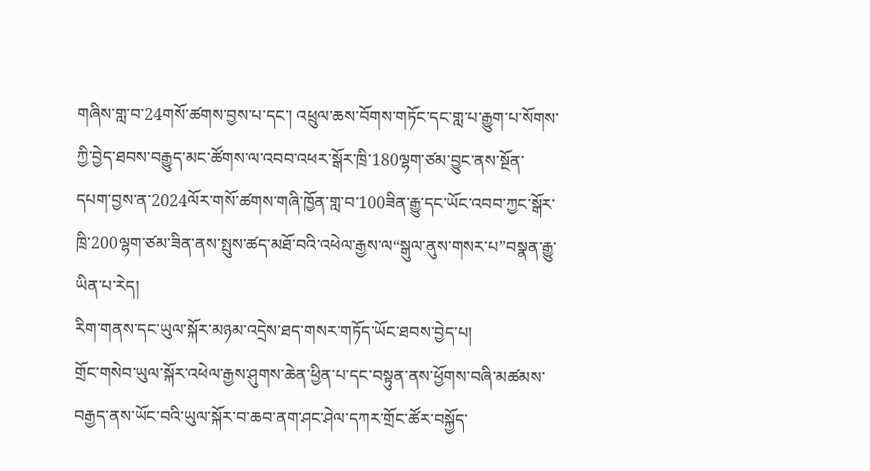གཞིས་གླ་བ་24གསོ་ཚགས་བྱས་པ་དང་། འཕྲུལ་ཆས་བོགས་གཏོང་དང་གླ་པ་རྒྱུག་པ་སོགས་ཀྱི་བྱེད་ཐབས་བརྒྱུད་མང་ཚོགས་ལ་འབབ་འཕར་སྒོར་ཁྲི་180ལྷག་ཙམ་བྱུང་ནས་སྔོན་དཔག་བྱས་ན་2024ལོར་གསོ་ཚགས་གཞི་ཁྱོན་གླ་བ་100ཟིན་རྒྱུ་དང་ཡོང་འབབ་ཀྱང་སྒོར་ཁྲི་200ལྷག་ཙམ་ཟིན་ནས་སྤུས་ཚད་མཐོ་བའི་འཕེལ་རྒྱས་ལ“སྒུལ་ནུས་གསར་པ”བསྣན་རྒྱུ་ཡིན་པ་རེད།
རིག་གནས་དང་ཡུལ་སྐོར་མཉམ་འདྲེས་ཐད་གསར་གཏོད་ཡོང་ཐབས་བྱེད་པ།
གྲོང་གསེབ་ཡུལ་སྐོར་འཕེལ་རྒྱས་ཤུགས་ཆེན་ཕྱིན་པ་དང་བསྟུན་ནས་ཕྱོགས་བཞི་མཚམས་བརྒྱད་ནས་ཡོང་བའི་ཡུལ་སྐོར་བ་ཆབ་ནག་ཤང་ཤེལ་དཀར་གྲོང་ཚོར་བསྐྱོད་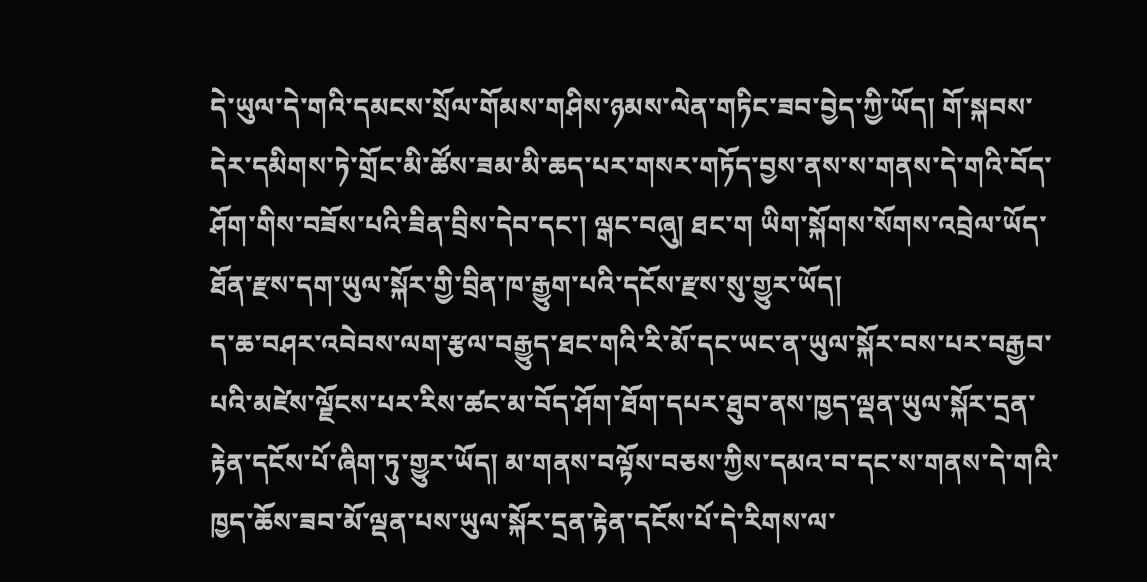དེ་ཡུལ་དེ་གའི་དམངས་སྲོལ་གོམས་གཤིས་ཉམས་ལེན་གཏིང་ཟབ་བྱེད་ཀྱི་ཡོད། གོ་སྐབས་དེར་དམིགས་ཏེ་གྲོང་མི་ཚོས་ཟམ་མི་ཆད་པར་གསར་གཏོད་བྱས་ནས་ས་གནས་དེ་གའི་བོད་ཤོག་གིས་བཟོས་པའི་ཟིན་བྲིས་དེབ་དང་། ལྒང་བཞུ། ཐང་ག ཡིག་སྐོགས་སོགས་འབྲེལ་ཡོད་ཐོན་རྫས་དག་ཡུལ་སྐོར་གྱི་བྲིན་ཁ་རྒྱུག་པའི་དངོས་རྫས་སུ་གྱུར་ཡོད།
ད་ཆ་བཤར་འབེབས་ལག་རྩལ་བརྒྱུད་ཐང་གའི་རི་མོ་དང་ཡང་ན་ཡུལ་སྐོར་བས་པར་བརྒྱབ་པའི་མཛེས་ལྗོངས་པར་རིས་ཚང་མ་བོད་ཤོག་ཐོག་དཔར་ཐུབ་ནས་ཁྱད་ལྡན་ཡུལ་སྐོར་དྲན་རྟེན་དངོས་པོ་ཞིག་ཏུ་གྱུར་ཡོད། མ་གནས་བལྟོས་བཅས་ཀྱིས་དམའ་བ་དང་ས་གནས་དེ་གའི་ཁྱད་ཆོས་ཟབ་མོ་ལྡན་པས་ཡུལ་སྐོར་དྲན་རྟེན་དངོས་པོ་དེ་རིགས་ལ་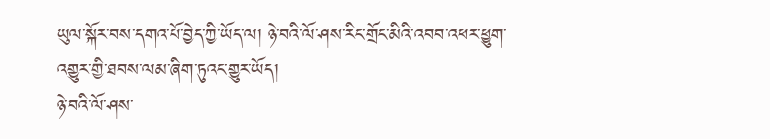ཡུལ་སྐོར་བས་དགའ་པོ་བྱེད་ཀྱི་ཡོད་ལ། ཉེ་བའི་ལོ་ཤས་རིང་གྲོང་མིའི་འབབ་འཕར་ཕྱུག་འགྱུར་གྱི་ཐབས་ལམ་ཞིག་ཏུའང་གྱུར་ཡོད།
ཉེ་བའི་ལོ་ཤས་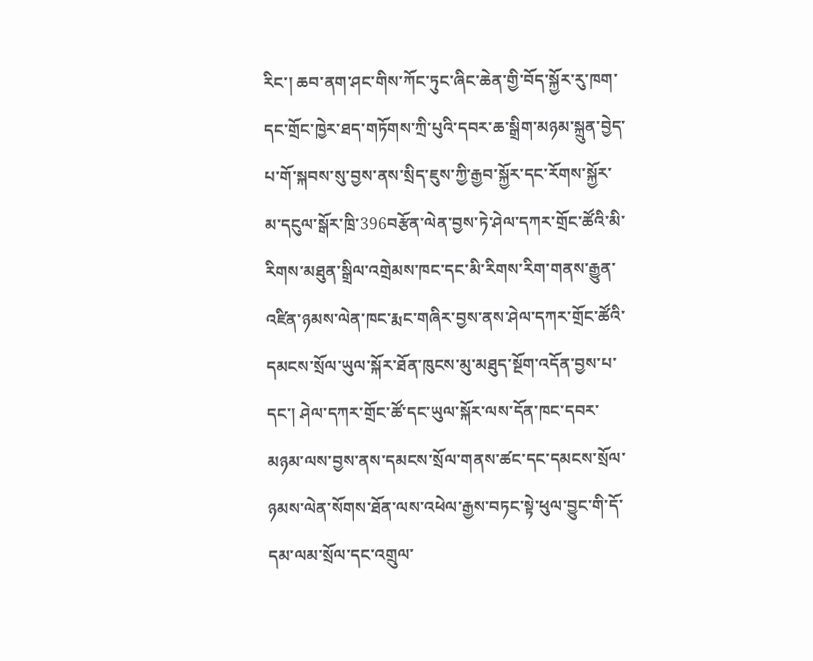རིང་། ཆབ་ནག་ཤང་གིས་ཀོང་ཏུང་ཞིང་ཆེན་གྱི་བོད་སྐྱོར་རུ་ཁག་དང་གྲོང་ཁྱེར་ཐད་གཏོགས་ཀྲི་པུའི་དབར་ཆ་སྒྲིག་མཉམ་སྐྲུན་བྱེད་པ་གོ་སྐབས་སུ་བྱས་ནས་སྲིད་ཇུས་ཀྱི་རྒྱབ་སྐྱོར་དང་རོགས་སྐྱོར་མ་དངུལ་སྒོར་ཁྲི་396བརྩོན་ལེན་བྱས་ཏེ་ཤེལ་དཀར་གྲོང་ཚོའི་མི་རིགས་མཐུན་སྒྲིལ་འགྲེམས་ཁང་དང་མི་རིགས་རིག་གནས་རྒྱུན་འཛིན་ཉམས་ལེན་ཁང་རྨང་གཞིར་བྱས་ནས་ཤེལ་དཀར་གྲོང་ཚོའི་དམངས་སྲོལ་ཡུལ་སྐོར་ཐོན་ཁུངས་མུ་མཐུད་སྔོག་འདོན་བྱས་པ་དང་། ཤེལ་དཀར་གྲོང་ཚོ་དང་ཡུལ་སྐོར་ལས་དོན་ཁང་དབར་མཉམ་ལས་བྱས་ནས་དམངས་སྲོལ་གནས་ཚང་དང་དམངས་སྲོལ་ཉམས་ལེན་སོགས་ཐོན་ལས་འཕེལ་རྒྱས་བཏང་སྟེ་ཕུལ་བྱུང་གི་དོ་དམ་ལམ་སྲོལ་དང་འགྲུལ་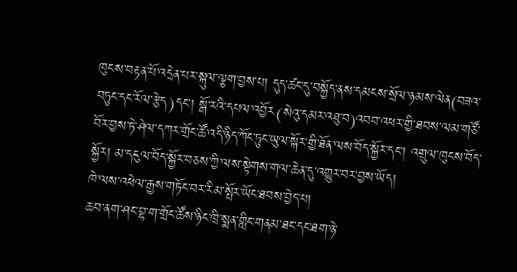ཁུངས་བརྟན་པོ་འདྲེན་པར་སྐུལ་ལྕག་བྱས་པ། དུད་ཚང་དུ་བསྐྱོད་ནས་དམངས་སྲོལ་ཉམས་ལེན(བཟའ་བཏུང་དང་རོལ་རྩེད)དང་། སྒོ་རའི་དཔལ་འབྱོར(སེའུ་དམར་འཐུ་བ)འབབ་འཕར་གྱི་ཐབས་ལམ་གཙོ་བོར་བྱས་ཏེ་ཤེལ་དཀར་གྲོང་ཚོ་འདི་ཉིད་ཀོང་ཏུང་ཡུལ་སྐོར་གྱི་ཐོན་ལས་བོད་སྐྱོར་དང་། འགྲུལ་ཁུངས་བོད་སྐྱོར། མ་དངུལ་བོད་སྐྱོར་བཅས་ཀྱི་ལས་སྟེགས་གལ་ཆེན་དུ་འགྱུར་བར་བྱས་ཡོད།
ཁེ་ལས་འཕེལ་རྒྱས་གཏོང་བར་རིམ་སྤོར་ཡོང་ཐབས་བྱེད་པ།
ཆབ་ནག་ཤང་བྷ་ག་གྲོང་ཚོས་ཉིང་ཁྲི་སྨན་གླིང་གནམ་ཐང་དང་ཐག་ཉེ་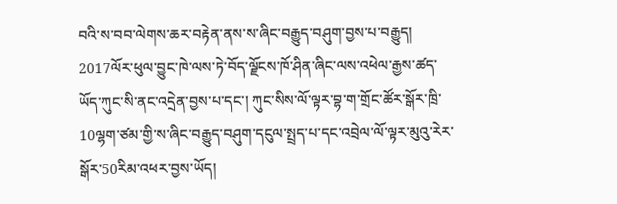བའི་ས་བབ་ལེགས་ཆར་བརྟེན་ནས་ས་ཞིང་བརྒྱུད་བཤུག་བྱས་པ་བརྒྱུད། 2017ལོར་ཕུལ་བྱུང་ཁེ་ལས་ཏེ་བོད་ལྗོངས་ཁོ་ཤིན་ཞིང་ལས་འཕེལ་རྒྱས་ཚད་ཡོད་ཀུང་སི་ནང་འདྲེན་བྱས་པ་དང་། ཀུང་སིས་ལོ་ལྟར་བྷ་ག་གྲོང་ཚོར་སྒོར་ཁྲི་10ལྷག་ཙམ་གྱི་ས་ཞིང་བརྒྱུད་བཤུག་དངུལ་སྤྲད་པ་དང་འབྲེལ་ལོ་ལྟར་མུའུ་རེར་སྒོར་50རིམ་འཕར་བྱས་ཡོད།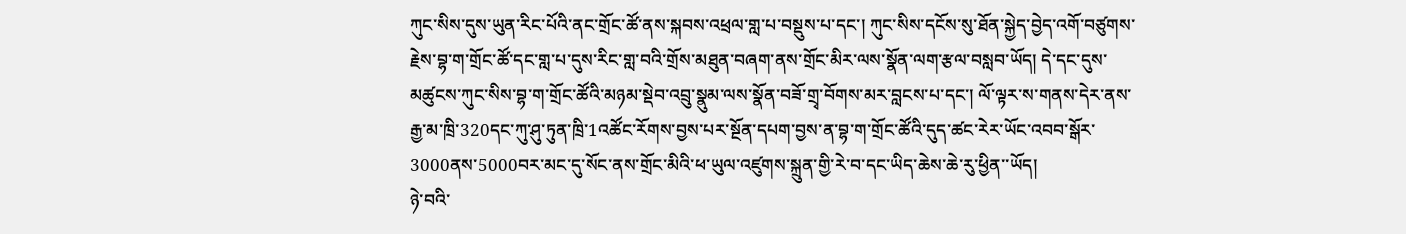ཀུང་སིས་དུས་ཡུན་རིང་པོའི་ནང་གྲོང་ཚོ་ནས་སྐབས་འཕྲལ་གླ་པ་བསྡུས་པ་དང་། ཀུང་སིས་དངོས་སུ་ཐོན་སྐྱེད་བྱེད་འགོ་བཙུགས་རྗེས་བྷ་ག་གྲོང་ཚོ་དང་གླ་པ་དུས་རིང་གླ་བའི་གྲོས་མཐུན་བཞག་ནས་གྲོང་མིར་ལས་སྣོན་ལག་རྩལ་བསླབ་ཡོད། དེ་དང་དུས་མཚུངས་ཀུང་སིས་བྷ་ག་གྲོང་ཚོའི་མཉམ་སྡེབ་འབྲུ་སྣུམ་ལས་སྣོན་བཟོ་གྲྭ་བོགས་མར་བླངས་པ་དང་། ལོ་ལྟར་ས་གནས་དེར་ནས་རྒྱ་མ་ཁྲི་320དང་ཀུ་ཤུ་ཏུན་ཁྲི་1འཚོང་རོགས་བྱས་པར་སྔོན་དཔག་བྱས་ན་བྷ་ག་གྲོང་ཚོའི་དུད་ཚང་རེར་ཡོང་འབབ་སྒོར་3000ནས་5000བར་མང་དུ་སོང་ནས་གྲོང་མིའི་ཕ་ཡུལ་འཛུགས་སྐྲུན་གྱི་རེ་བ་དང་ཡིད་ཆེས་ཆེ་རུ་ཕྱིན་་ཡོད།
ཉེ་བའི་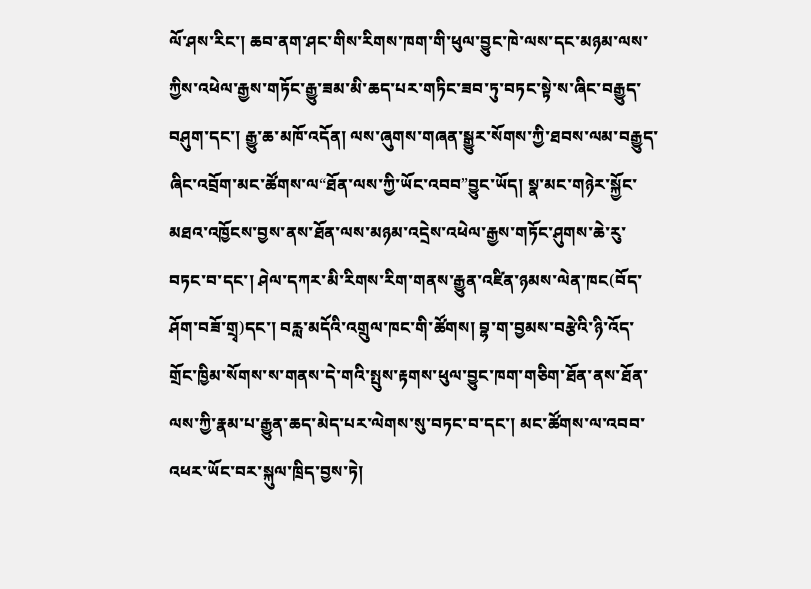ལོ་ཤས་རིང་། ཆབ་ནག་ཤང་གིས་རིགས་ཁག་གི་ཕུལ་བྱུང་ཁེ་ལས་དང་མཉམ་ལས་ཀྱིས་འཕེལ་རྒྱས་གཏོང་རྒྱུ་ཟམ་མི་ཆད་པར་གཏིང་ཟབ་ཏུ་བཏང་སྟེ་ས་ཞིང་བརྒྱུད་བཤུག་དང་། རྒྱུ་ཆ་མཁོ་འདོན། ལས་ཞུགས་གཞན་སྒྱུར་སོགས་ཀྱི་ཐབས་ལམ་བརྒྱུད་ཞིང་འབྲོག་མང་ཚོགས་ལ“ཐོན་ལས་ཀྱི་ཡོང་འབབ”བྱུང་ཡོད། སྣ་མང་གཉེར་སྐྱོང་མཐའ་འཁྱོངས་བྱས་ནས་ཐོན་ལས་མཉམ་འདྲེས་འཕེལ་རྒྱས་གཏོང་ཤུགས་ཆེ་རུ་བཏང་བ་དང་། ཤེལ་དཀར་མི་རིགས་རིག་གནས་རྒྱུན་འཛིན་ཉམས་ལེན་ཁང(བོད་ཤོག་བཟོ་གྲྭ)དང་། བརླ་མདོའི་འགྲུལ་ཁང་གི་ཚོགས། བྷ་ག་བྱམས་བརྩེའི་ཉི་འོད་གྲོང་ཁྱིམ་སོགས་ས་གནས་དེ་གའི་སྤུས་རྟགས་ཕུལ་བྱུང་ཁག་གཅིག་ཐོན་ནས་ཐོན་ལས་ཀྱི་རྣམ་པ་རྒྱུན་ཆད་མེད་པར་ལེགས་སུ་བཏང་བ་དང་། མང་ཚོགས་ལ་འབབ་འཕར་ཡོང་བར་སྐུལ་ཁྲིད་བྱས་ཏེ།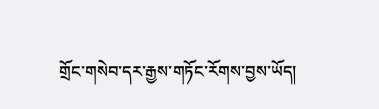གྲོང་གསེབ་དར་རྒྱས་གཏོང་རོགས་བྱས་ཡོད།